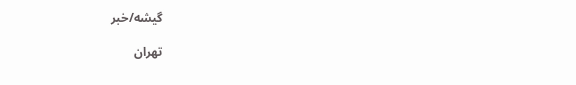گیشه/خبر

تهران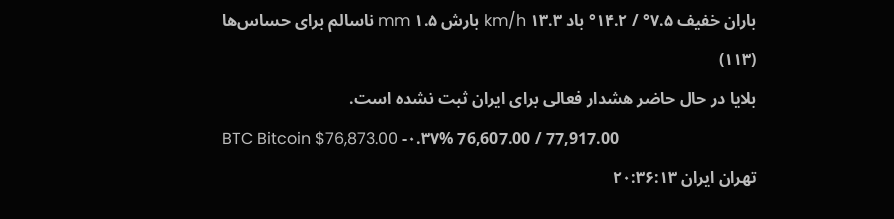باران خفیف ۷.۵° / ۱۴.۲° باد ۱۳.۳ km/h بارش ۱.۵ mm ناسالم برای حساس‌ها (۱۱۳)
بلایا در حال حاضر هشدار فعالی برای ایران ثبت نشده است.
BTC Bitcoin $76,873.00 -۰.۳۷% 76,607.00 / 77,917.00
تهران ایران ۲۰:۳۶:۱۳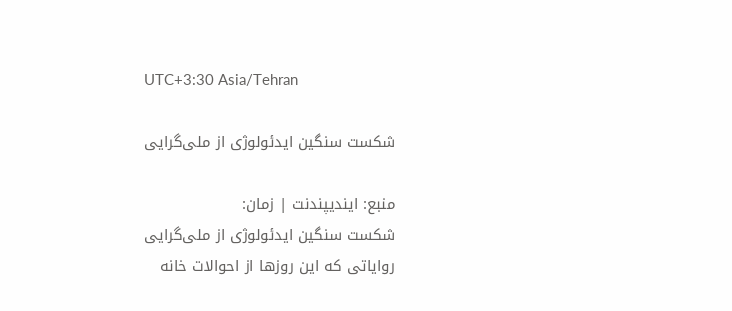UTC+3:30 Asia/Tehran

شکست سنگین ایدئولوژی از ملی‌گرایی

منبع: ایندیپندنت | زمان:
شکست سنگین ایدئولوژی از ملی‌گرایی
روایاتی که این روزها از احوالات خانه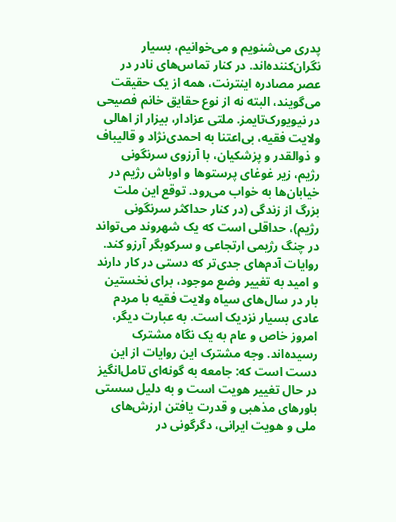پدری می‌شنویم و می‌خوانیم، بسیار نگران‌کننده‌اند. در کنار تماس‌های نادر در عصر مصادره اینترنت، همه از یک حقیقت می‌گویند، البته نه از نوع حقایق خانم فصیحی در نیویورک‌تایمز. ملتی عزادار، بیزار از اهالی ولایت فقیه، بی‌اعتنا به احمدی‌نژاد و قالیباف و ذوالقدر و پزشکیان، با آرزوی سرنگونی رژیم، زیر غوغای پرستوها و اوباش رژیم در خیابان‌ها به خواب می‌رود. توقع این ملت بزرگ از زندگی (در کنار حداکثر سرنگونی رژیم)، حداقلی است که یک شهروند می‌تواند در چنگ رژیمی ارتجاعی و سرکوبگر آرزو کند. روایات آدم‌های جدی‌تر که دستی در کار دارند و امید به تغییر وضع موجود، برای نخستین بار در سال‌های سیاه ولایت فقیه با مردم عادی بسیار نزدیک است. به عبارت دیگر، امروز خاص و عام به یک نگاه مشترک رسیده‌اند. وجه مشترک این روایات از این دست است که: جامعه به ‌گونه‌ای تامل‌انگیز در حال تغییر هویت است و به دلیل سستی باورهای مذهبی و قدرت یافتن ارزش‌های ملی و هویت ایرانی، دگرگونی در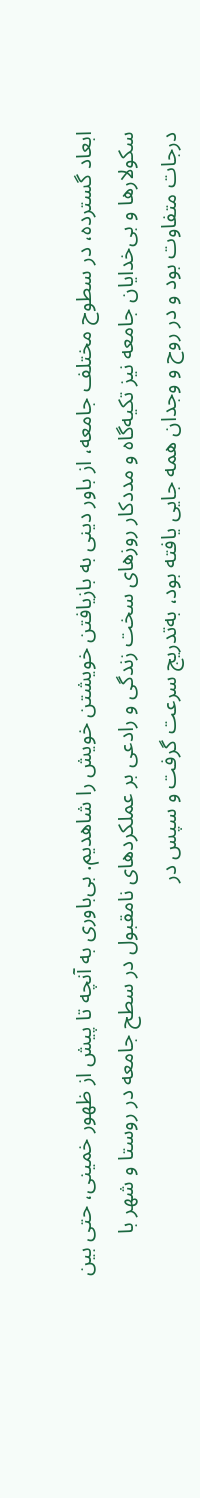ابعاد گسترده، در سطوح مختلف جامعه، از باور دینی به بازیافتن خویشتن خویش را شاهدیم. بی‌باوری به آنچه تا پیش از ظهور خمینی، حتی بین سکولارها و بی‌خدایان جامعه نیز تکیه‌گاه و مددکار روزهای سخت زندگی و رادعی بر عملکردهای نامقبول در سطح جامعه در روستا و شهر با درجات متفاوت بود و در روح و وجدان همه جایی یافته بود، به‌تدریج سرعت گرفت و سپس در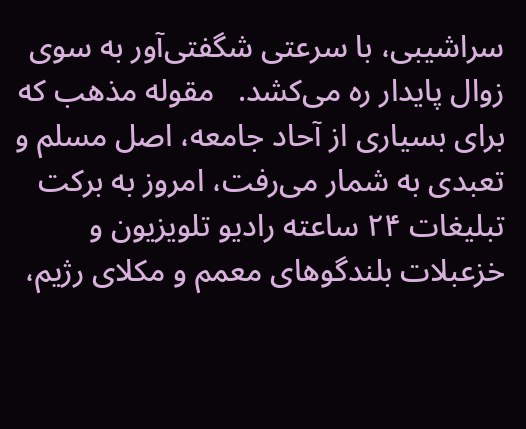سراشیبی، با سرعتی شگفتی‌آور به سوی زوال پایدار ره می‌کشد.   مقوله مذهب که برای بسیاری از آحاد جامعه، اصل مسلم و تعبدی به شمار می‌رفت، امروز به برکت تبلیغات ۲۴ ساعته رادیو تلویزیون و خزعبلات بلندگوهای معمم و مکلای رژیم،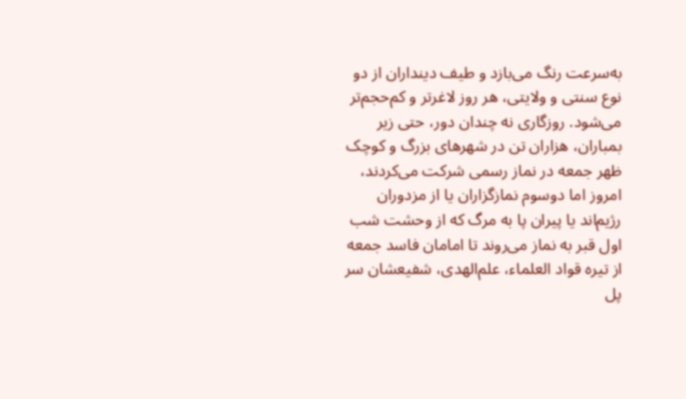به‌سرعت رنگ می‌بازد و طیف دینداران از دو نوع سنتی و ولایتی، هر روز لاغرتر و کم‌حجم‌تر می‌شود. روزگاری نه چندان دور، حتی زیر بمباران، هزاران تن در شهرهای بزرگ و کوچک ظهر جمعه در نماز رسمی شرکت می‌کردند، امروز اما دوسوم نمازگزاران یا از مزدوران رژیم‌اند یا پیران پا به مرگ که از وحشت شب اول قبر به نماز می‌روند تا امامان فاسد جمعه از تیره قواد العلماء، علم‌الهدی، شفیعشان سر پل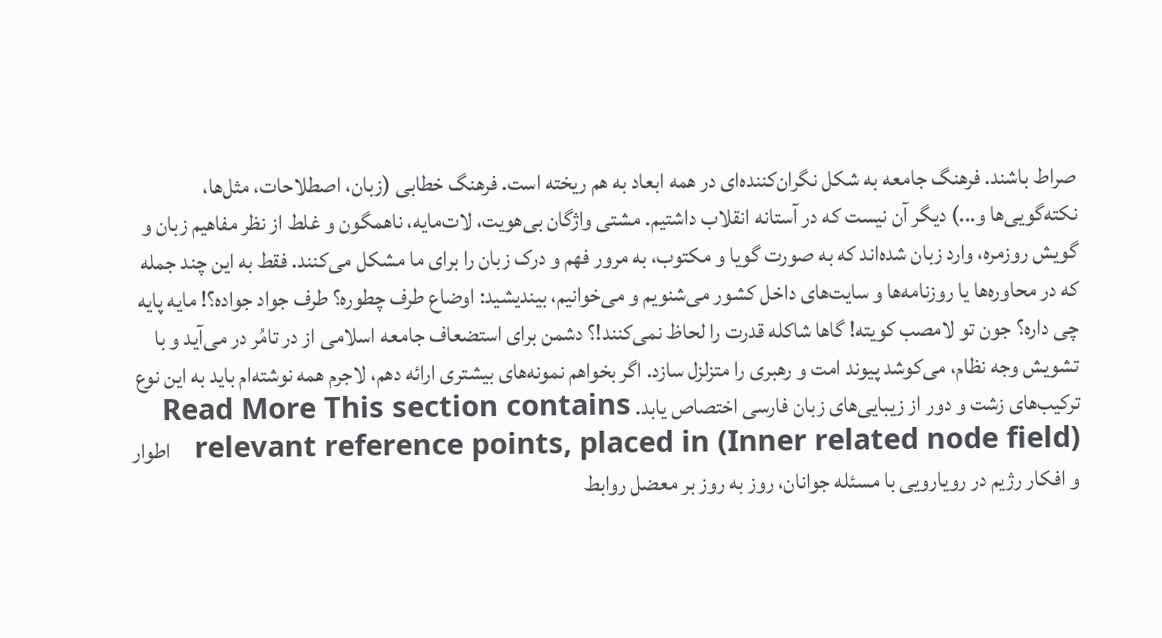صراط باشند. فرهنگ جامعه به شکل نگران‌کننده‌ای در همه ابعاد به هم ریخته است. فرهنگ خطابی (زبان، اصطلاحات، مثل‌ها، نکته‌گویی‌ها و...) دیگر آن نیست که در آستانه انقلاب داشتیم. مشتی واژگان بی‌هویت، لات‌مایه، ناهمگون و غلط از نظر مفاهیم زبان و گویش روزمره، وارد زبان شده‌اند که به صورت گویا و مکتوب، به مرور فهم و درک زبان را برای ما مشکل می‌کنند. فقط به این چند جمله که در محاوره‌ها یا روزنامه‌ها و سایت‌های داخل کشور می‌شنویم و می‌خوانیم، بیندیشید: اوضاع طرف چطوره؟ طرف جواد جواده؟! مایه پایه چی داره؟ جون تو لامصب کویته! گاها شاکله قدرت را لحاظ نمی‌کنند!؟ دشمن برای استضعاف جامعه اسلامی از در تامُر در می‌آید و با تشویش وجه نظام، می‌کوشد پیوند امت و رهبری را متزلزل سازد. اگر بخواهم نمونه‌های بیشتری ارائه دهم، لاجرم همه نوشته‌ام باید به این نوع ترکیب‌های زشت و دور از زیبایی‌های زبان فارسی اختصاص یابد. Read More This section contains relevant reference points, placed in (Inner related node field)   اطوار و افکار رژیم در رویارویی با مسئله جوانان، روز به روز بر معضل روابط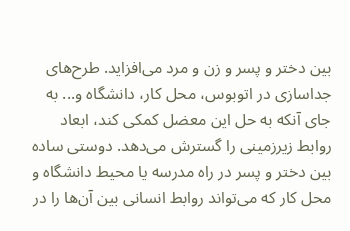بین دختر و پسر و زن و مرد می‌افزاید. طرح‌های جداسازی در اتوبوس، محل کار، دانشگاه و... به‌ جای آنکه به حل این معضل کمکی کند، ابعاد روابط زیرزمینی را گسترش می‌دهد. دوستی ساده بین دختر و پسر در راه مدرسه یا محیط دانشگاه و محل کار که می‌تواند روابط انسانی بین آ‌ن‌ها را در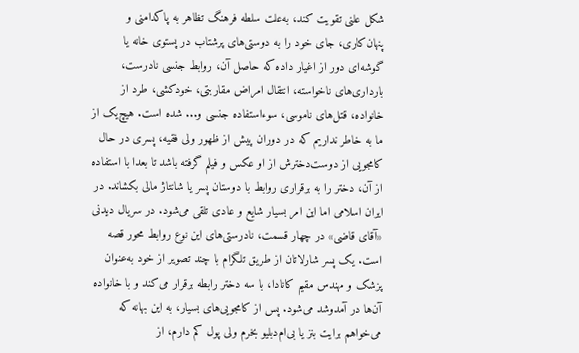شکل علنی تقویت کند، به‌علت سلطه فرهنگ تظاهر به پاکدامنی و پنهان‌کاری، جای خود را به دوستی‌های پرشتاب در پستوی خانه یا گوشه‌ای دور از اغیار داده که حاصل آن، روابط جنسی نادرست، بارداری‌های ناخواسته، انتقال امراض مقاربتی، خودکشی، طرد از خانواده، قتل‌های ناموسی، سوءاستفاده جنسی و... شده است. هیچ‌یک از ما به خاطر نداریم که در دوران پیش از ظهور ولی فقیه، پسری در حال کامجویی از دوست‌دخترش از او عکس و فیلم گرفته باشد تا بعدا با استفاده از آن، دختر را به برقراری روابط با دوستان پسر یا شانتاژ مالی بکشاند. در ایران اسلامی اما این امر بسیار شایع و عادی تلقی می‌شود. در سریال دیدنی «آقای قاضی» در چهار قسمت، نادرستی‌های این نوع روابط محور قصه است. یک پسر شارلاتان از طریق تلگرام با چند تصویر از خود به‌عنوان پزشک و مهندس مقیم کانادا، با سه دختر رابطه برقرار می‌کند و با خانواده آن‌ها در آمدوشد می‌شود. پس از کامجویی‌های بسیار، به این بهانه که می‌خواهم برایت بنز یا بی‌ام‌دبلیو بخرم ولی پول کم دارم، از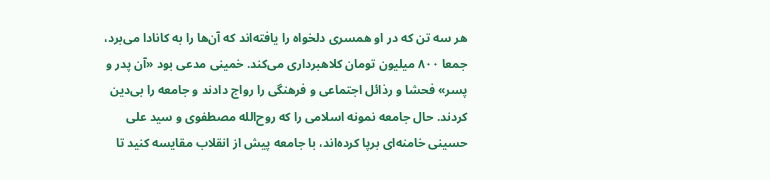هر سه تن که در او همسری دلخواه را یافته‌اند که آن‌ها را به کانادا می‌برد، جمعا ۸۰۰ میلیون تومان کلاهبرداری می‌کند. خمینی مدعی بود «آن پدر و پسر» فحشا و رذائل اجتماعی و فرهنگی را رواج دادند و جامعه را بی‌دین کردند. حال جامعه نمونه اسلامی را که روح‌الله مصطفوی و سید علی حسینی خامنه‌ای برپا کرده‌اند، با جامعه پیش از انقلاب مقایسه کنید تا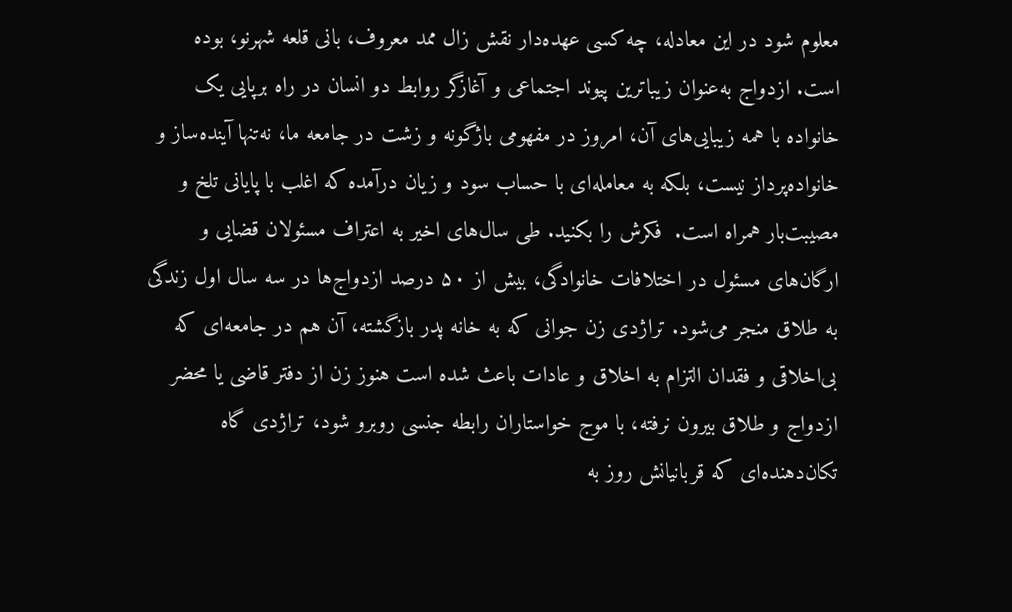معلوم شود در این معادله، چه کسی عهده‌دار نقش زال ممد معروف، بانی قلعه شهرنو، بوده است. ازدواج به‌عنوان زیباترین پیوند اجتماعی و آغازگر روابط دو انسان در راه برپایی یک خانواده با همه زیبایی‌های آن، امروز در مفهومی باژگونه و زشت در جامعه ما، نه‌تنها آینده‌ساز و خانواده‌پرداز نیست، بلکه به معامله‌ای با حساب سود و زیان درآمده که اغلب با پایانی تلخ و مصیبت‌بار همراه است.  فکرش را بکنید. طی سال‌های اخیر به اعتراف مسئولان قضایی و ارگان‌های مسئول در اختلافات خانوادگی، بیش از ۵۰ درصد ازدواج‌ها در سه سال اول زندگی به طلاق منجر می‌شود. تراژدی زن جوانی که به خانه پدر بازگشته، آن هم در جامعه‌ای که بی‌اخلاقی و فقدان التزام به اخلاق و عادات باعث شده است هنوز زن از دفتر قاضی یا محضر ازدواج و طلاق بیرون نرفته، با موج خواستاران رابطه جنسی روبرو شود، تراژدی گاه تکان‌دهنده‌ای که قربانیانش روز به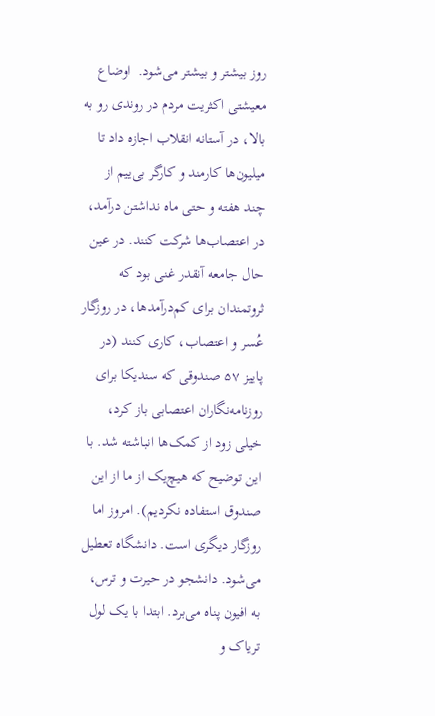روز بیشتر و بیشتر می‌شود.  اوضاع معیشتی اکثریت مردم در روندی رو به بالا، در آستانه انقلاب اجازه داد تا میلیون‌ها کارمند و کارگر بی‌ییم از چند هفته و حتی ماه نداشتن درآمد، در اعتصاب‌ها شرکت کنند. در عین حال جامعه آنقدر غنی بود که ثروتمندان برای کم‌درآمدها، در روزگار عُسر و اعتصاب، کاری کنند (در پاییز ۵۷ صندوقی که سندیکا برای روزنامه‌نگاران اعتصابی باز کرد، خیلی زود از کمک‌ها انباشته شد. با این توضیح که هیچ‌یک از ما از این صندوق استفاده نکردیم). امروز اما روزگار دیگری است. دانشگاه تعطیل می‌شود. دانشجو در حیرت و ترس، به افیون پناه می‌برد. ابتدا با یک لول تریاک و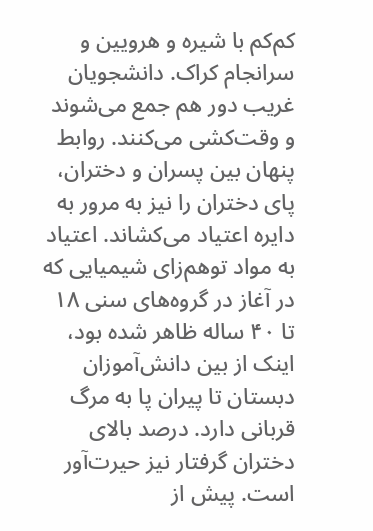کم‌کم با شیره و هرویین و سرانجام کراک. دانشجویان غریب دور هم جمع می‌شوند و وقت‌کشی می‌کنند. روابط پنهان بین پسران و دختران، پای دختران را نیز به مرور به دایره اعتیاد می‌کشاند. اعتیاد به مواد توهم‌زای شیمیایی که در آغاز در گروه‌های سنی ۱۸ تا ۴۰ ساله ظاهر شده بود، اینک از بین دانش‌آموزان دبستان تا پیران پا به مرگ قربانی دارد. درصد بالای دختران گرفتار نیز حیرت‌آور است. پیش از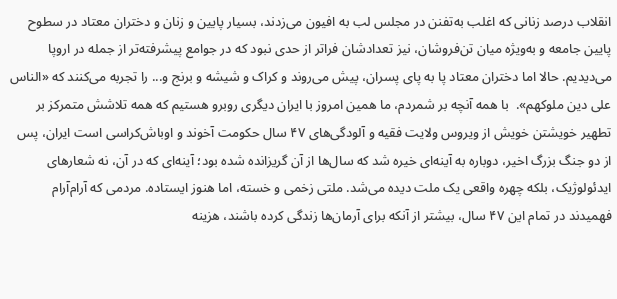انقلاب درصد زنانی که اغلب به‌تفنن در مجلس لب به افیون می‌زدند، بسیار پایین و زنان و دختران معتاد در سطوح پایین جامعه و به‌ویژه میان تن‌فروشان، نیز تعدادشان فراتر از حدی نبود که در جوامع پیشرفته‌تر از جمله در اروپا می‌دیدیم. حالا اما دختران معتاد پا به پای پسران، پیش می‌روند و کراک و شیشه و برنج و... را تجربه می‌کنند که «الناس علی دین ملوکهم».  با همه آنچه بر شمردم، ما همین امروز با ایران دیگری روبرو هستیم که همه تلاشش متمرکز بر تطهیر خویشتن خویش از ویروس ولایت فقیه و آلودگی‌های ۴۷ سال حکومت آخوند و اوباش‌کراسی است ایران، پس از دو جنگ بزرگ اخیر، دوباره به آینه‌ای خیره شد که سال‌ها از آن گریزانده شده بود؛ آینه‌ای که در آن، نه شعارهای ایدئولوژیک، بلکه چهره واقعی یک ملت دیده می‌شد. ملتی زخمی و خسته، اما هنوز ایستاده. مردمی که آرام‌آرام فهمیدند در تمام این ۴۷ سال، بیشتر از آنکه برای آرمان‌ها زندگی کرده باشند، هزینه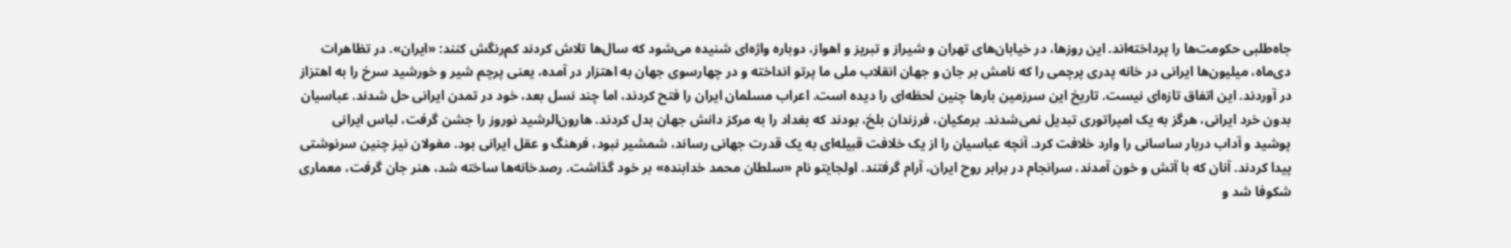جاه‌طلبی حکومت‌ها را پرداخته‌اند. این روزها، در خیابان‌های تهران و شیراز و تبریز و اهواز، دوباره واژه‌ای شنیده می‌شود که سال‌ها تلاش کردند کم‌رنگش کنند: «ایران». در تظاهرات دی‌ماه، میلیون‌ها ایرانی در خانه پدری پرچمی را که نامش بر جان و جهان انقلاب ملی ما پرتو انداخته و در چهارسوی جهان به اهتزار در آمده، یعنی پرچم شیر و خورشید سرخ را به اهتزاز در آوردند. این اتفاق تازه‌ای نیست. تاریخ این سرزمین بارها چنین لحظه‌ای را دیده است. اعراب مسلمان ایران را فتح کردند، اما چند نسل بعد، خود در تمدن ایرانی حل شدند. عباسیان بدون خرد ایرانی، هرگز به یک امپراتوری تبدیل نمی‌شدند. برمکیان، فرزندان بلخ، بودند که بغداد را به مرکز دانش جهان بدل کردند. هارون‌الرشید نوروز را جشن گرفت، لباس ایرانی پوشید و آداب دربار ساسانی را وارد خلافت کرد. آنچه عباسیان را از یک خلافت قبیله‌ای به یک قدرت جهانی رساند، شمشیر نبود، فرهنگ و عقل ایرانی بود. مغولان نیز چنین سرنوشتی پیدا کردند. آنان که با آتش و خون آمدند، سرانجام در برابر روح ایران، آرام گرفتند. اولجایتو نام «سلطان محمد خدابنده» بر خود گذاشت. رصدخانه‌ها ساخته شد، هنر جان گرفت، معماری شکوفا شد و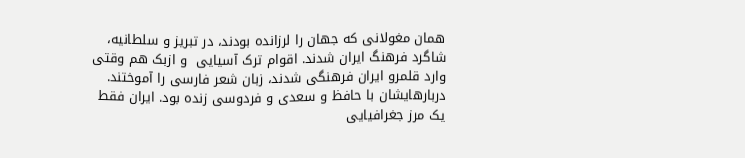همان مغولانی که جهان را لرزانده بودند، در تبریز و سلطانیه، شاگرد فرهنگ ایران شدند. اقوام ترک آسیایی  و ازبک هم وقتی وارد قلمرو ایران فرهنگی شدند، زبان شعر فارسی را آموختند. دربارهایشان با حافظ و سعدی و فردوسی زنده بود. ایران فقط یک مرز جغرافیایی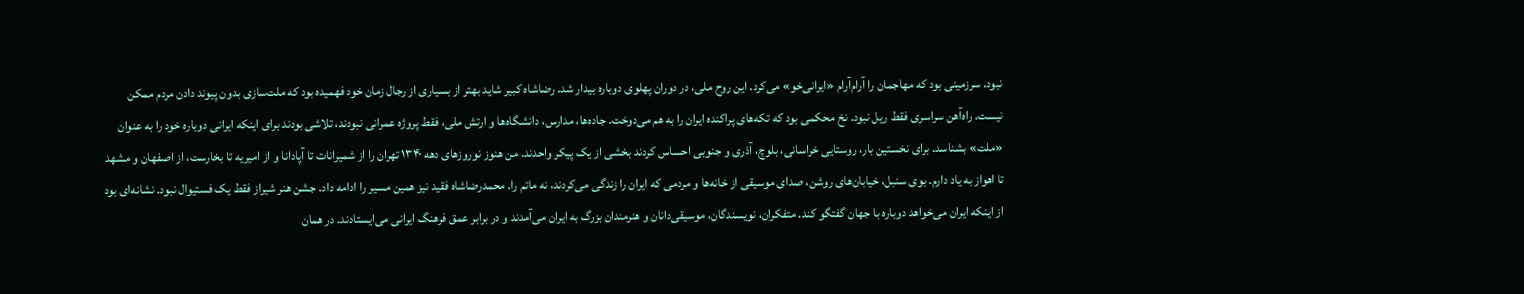نبود. سرزمینی بود که مهاجمان را آرام‌آرام «ایرانی‌خو» می‌کرد. این روح ملی، در دوران پهلوی دوباره بیدار شد. رضاشاه کبیر شاید بهتر از بسیاری از رجال زمان خود فهمیده بود که ملت‌سازی بدون پیوند دادن مردم ممکن نیست. راه‌آهن سراسری فقط ریل نبود. نخ محکمی بود که تکه‌های پراکنده ایران را به هم می‌دوخت. جاده‌ها، مدارس، دانشگاه‌ها و ارتش ملی، فقط پروژه عمرانی نبودند، تلاشی بودند برای اینکه ایرانی دوباره خود را به عنوان «ملت» بشناسد. برای نخستین بار، روستایی خراسانی، بلوچ، آذری و جنوبی احساس کردند بخشی از یک پیکر واحدند. من هنوز نوروزهای دهه ۱۳۴۰ تهران را از شمیرانات تا آپادانا و از امیریه تا بخارست، از اصفهان و مشهد تا اهواز به یاد دارم. بوی سنبل، خیابان‌های روشن، صدای موسیقی از خانه‌ها و مردمی که ایران را زندگی می‌کردند، نه ماتم را. محمدرضاشاه فقید نیز همین مسیر را ادامه داد. جشن هنر شیراز فقط یک فستیوال نبود. نشانه‌ای بود از اینکه ایران می‌خواهد دوباره با جهان گفتگو کند. متفکران، نویسندگان، موسیقی‌دانان و هنرمندان بزرگ به ایران می‌آمدند و در برابر عمق فرهنگ ایرانی می‌ایستادند. در همان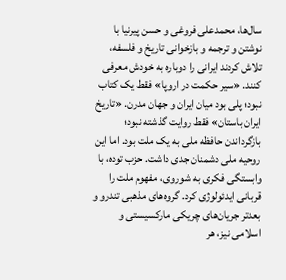سال‌ها، محمدعلی فروغی و حسن پیرنیا با نوشتن و ترجمه و بازخوانی تاریخ و فلسفه، تلاش کردند ایرانی را دوباره به خودش معرفی کنند. «سیر حکمت در اروپا» فقط یک کتاب نبود؛ پلی بود میان ایران و جهان مدرن. «تاریخ ایران باستان» فقط روایت گذشته نبود؛ بازگرداندن حافظه ملی به یک ملت بود. اما این روحیه ملی دشمنان جدی داشت. حزب توده، با وابستگی فکری به شوروی، مفهوم ملت را قربانی ایدئولوژی کرد. گروه‌های مذهبی تندرو و بعدتر جریان‌های چریکی مارکسیستی و اسلامی نیز، هر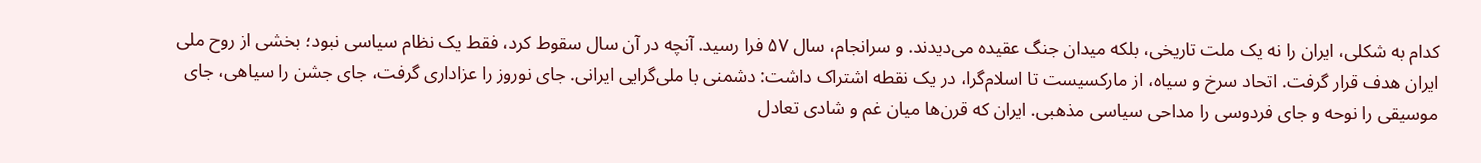کدام به شکلی، ایران را نه یک ملت تاریخی، بلکه میدان جنگ عقیده می‌دیدند. و سرانجام، سال ۵۷ فرا رسید. آنچه در آن سال سقوط کرد، فقط یک نظام سیاسی نبود؛ بخشی از روح ملی ایران هدف قرار گرفت. اتحاد سرخ و سیاه، از مارکسیست تا اسلام‌گرا، در یک نقطه اشتراک داشت: دشمنی با ملی‌گرایی ایرانی. جای نوروز را عزاداری گرفت، جای جشن را سیاهی، جای موسیقی را نوحه و جای فردوسی را مداحی سیاسی مذهبی. ایران که قرن‌ها میان غم و شادی تعادل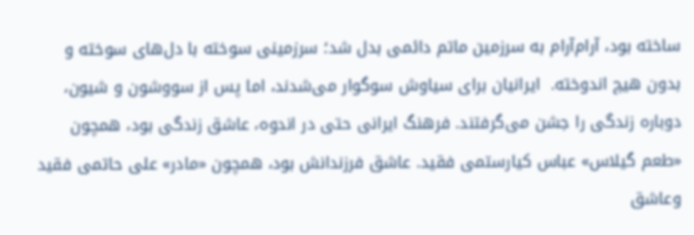ساخته بود، آرام‌آرام به سرزمین ماتم دائمی بدل شد؛ سرزمینی سوخته با دل‌های سوخته و بدون هیچ اندوخته.  ایرانیان برای سیاوش سوگوار می‌شدند، اما پس از سووشون و شیون، دوباره زندگی را جشن می‌گرفتند. فرهنگ ایرانی حتی در اندوه، عاشق زندگی بود، همچون «طعم گیلاس» عباس کیارستمی فقید. عاشق فرزندانش بود، همچون «مادر» علی حاتمی فقید وعاشق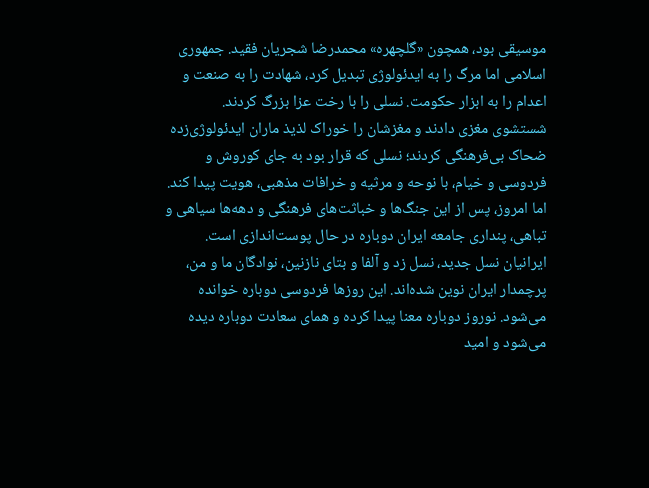موسیقی بود، همچون «گلچهره» محمدرضا شجریان فقید. جمهوری اسلامی اما مرگ را به ایدئولوژی تبدیل کرد، شهادت را به صنعت و اعدام را به ابزار حکومت. نسلی را با رخت عزا بزرگ کردند. شستشوی مغزی دادند و مغزشان را خوراک لذیذ ماران ایدئولوژی‌زده ضحاک بی‌فرهنگی کردند؛ نسلی که قرار بود به جای کوروش و فردوسی و خیام، با نوحه و مرثیه و خرافات مذهبی، هویت پیدا کند. اما امروز، پس از این جنگ‌ها و خباثت‌های فرهنگی و دهه‌ها سیاهی و تباهی، پنداری جامعه ایران دوباره در حال پوست‌اندازی است. ایرانیان نسل جدید، نسل زد و آلفا و بتای نازنین، نوادگان ما و من، پرچمدار ایران نوین شده‌اند. این روزها فردوسی دوباره خوانده می‌شود. نوروز دوباره معنا پیدا کرده و همای سعادت دوباره دیده می‌شود و امید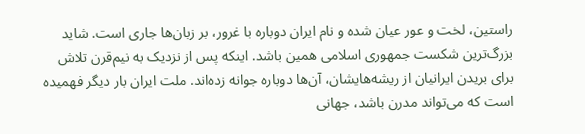راستین، لخت و عور عیان شده و نام ایران دوباره با غرور، بر زبان‌ها جاری است. شاید بزرگ‌ترین شکست جمهوری اسلامی همین باشد. اینکه پس از نزدیک به نیم‌قرن تلاش برای بریدن ایرانیان از ریشه‌هایشان، آن‌ها دوباره جوانه زده‌اند. ملت ایران بار دیگر فهمیده است که می‌تواند مدرن باشد، جهانی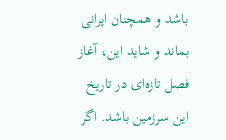باشد و همچنان ایرانی بماند و شاید این، آغاز فصل تازه‌ای در تاریخ این سرزمین باشد. اگر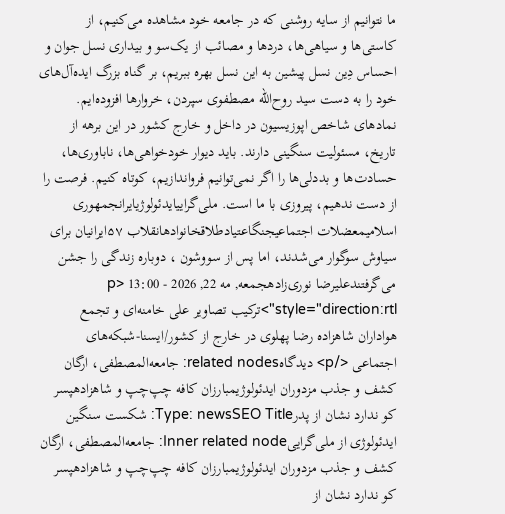ما نتوانیم از سایه روشنی که در جامعه خود مشاهده می‌کنیم، از کاستی‌ها و سیاهی‌ها، دردها و مصائب از یک‌سو و بیداری نسل جوان و احساس دِین نسل پیشین به این نسل بهره ببریم، بر گناه بزرگ ایده‌آل‌های خود را به دست سید روح‌الله مصطفوی سپردن، خروارها افزوده‌ایم. نمادهای شاخص اپوزیسیون در داخل و خارج کشور در این برهه از تاریخ، مسئولیت سنگینی دارند. باید دیوار خودخواهی‌ها، ناباوری‌ها، حسادت‌ها و بددلی‌ها را اگر نمی‌توانیم فرواندازیم، کوتاه کنیم. فرصت را از دست ندهیم، پیروزی با ما است. ملی‌گراییایدئولوژیایرانجمهوری اسلامیمعضلات اجتماعیجنگاعتیادطلاقخانوادهانقلاب ۵۷ایرانیان برای سیاوش سوگوار می‌شدند، اما پس از سووشون ، دوباره زندگی را جشن می‌گرفتندعلیرضا نوری‌زادهجمعه, مه 22, 2026 - 13:00 <p style="direction:rtl">ترکیب تصاویر علی خامنه‌ای و تجمع هواداران شاهزاده رضا پهلوی در خارج از کشور/ایسنا-شبکه‌های اجتماعی </p> دیدگاهrelated nodes: جامعه‌المصطفی، ارگان کشف و جذب مزدوران ایدئولوژیمبارزان کافه چپ‌چپ و شاهزادهپسر کو ندارد نشان از پدرType: newsSEO Title: شکست سنگین ایدئولوژی از ملی‌گراییInner related node: جامعه‌المصطفی، ارگان کشف و جذب مزدوران ایدئولوژیمبارزان کافه چپ‌چپ و شاهزادهپسر کو ندارد نشان از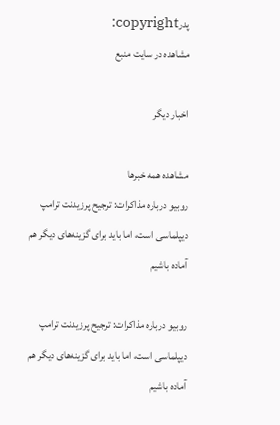پدرcopyright:
مشاهده در سایت منبع

اخبار دیگر

مشاهده همه خبرها
روبیو درباره مذاکرات: ترجیح پرزیدنت ترامپ دیپلماسی است، اما باید برای گزینه‌های دیگر هم آماده باشیم

روبیو درباره مذاکرات: ترجیح پرزیدنت ترامپ دیپلماسی است، اما باید برای گزینه‌های دیگر هم آماده باشیم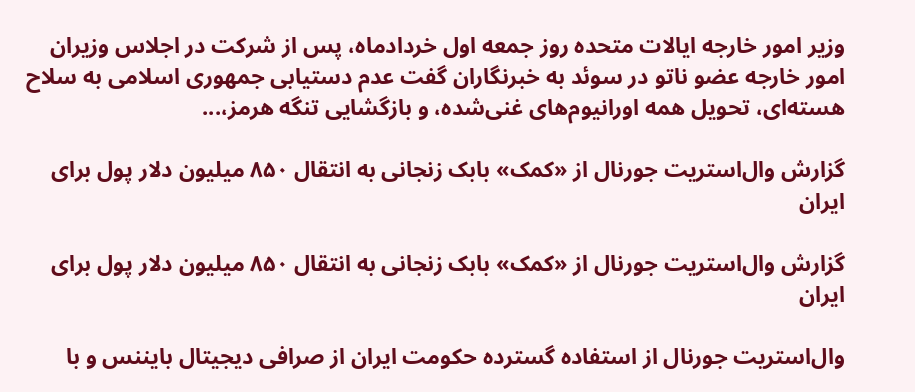وزیر امور خارجه ایالات متحده روز جمعه اول خردادماه، پس از شرکت در اجلاس وزیران امور خارجه عضو ناتو در سوئد به خبرنگاران گفت عدم دستیابی جمهوری اسلامی به سلاح هسته‌ای، تحویل همه اورانیوم‌های غنی‌شده، و بازگشایی تنگه هرمز،...

گزارش وال‌استریت جورنال از «کمک» بابک زنجانی به انتقال ۸۵۰ میلیون‌ دلار پول برای ایران

گزارش وال‌استریت جورنال از «کمک» بابک زنجانی به انتقال ۸۵۰ میلیون‌ دلار پول برای ایران

وال‌استریت جورنال از استفاده گسترده حکومت ایران از صرافی دیجیتال بایننس و با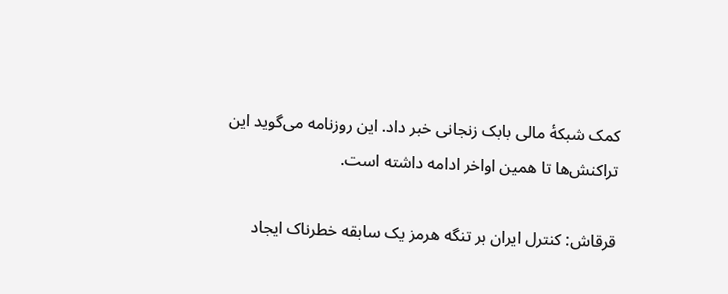کمک شبکۀ مالی بابک زنجانی خبر داد. این روزنامه می‌گوید این تراکنش‌ها تا همین اواخر ادامه داشته است.

قرقاش: کنترل ایران بر تنگه هرمز یک سابقه خطرناک ایجاد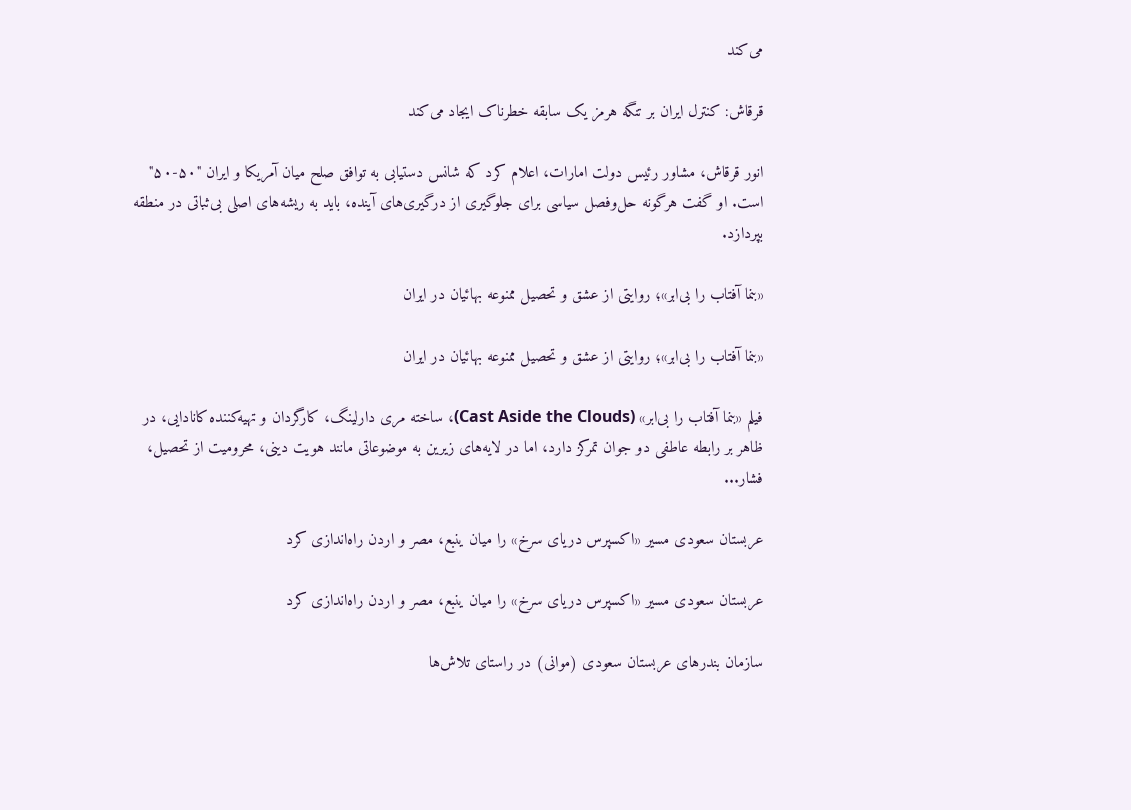می‌کند

قرقاش: کنترل ایران بر تنگه هرمز یک سابقه خطرناک ایجاد می‌کند

انور قرقاش، مشاور رئیس دولت امارات، اعلام کرد که شانس دستیابی به توافق صلح میان آمریکا و ایران "۵۰-۵۰" است. او گفت هرگونه حل‌وفصل سیاسی برای جلوگیری از درگیری‌های آینده، باید به ریشه‌های اصلی بی‌ثباتی در منطقه بپردازد.

«بنما آفتاب را بی‌ابر»؛ روایتی از عشق و تحصیل ممنوعه بهائیان در ایران

«بنما آفتاب را بی‌ابر»؛ روایتی از عشق و تحصیل ممنوعه بهائیان در ایران

فیلم «بنما آفتاب را بی‌ابر» (Cast Aside the Clouds)، ساخته مری دارلینگ، کارگردان و تهیه‌کننده کانادایی، در ظاهر بر رابطه عاطفی دو جوان تمرکز دارد، اما در لایه‌های زیرین به موضوعاتی مانند هویت دینی، محرومیت از تحصیل، فشار...

عربستان سعودی مسیر «اکسپرس دریای سرخ» را میان ینبع، مصر و اردن راه‌اندازی کرد

عربستان سعودی مسیر «اکسپرس دریای سرخ» را میان ینبع، مصر و اردن راه‌اندازی کرد

سازمان بندرهای عربستان سعودی (موانی) در راستای تلاش‌ها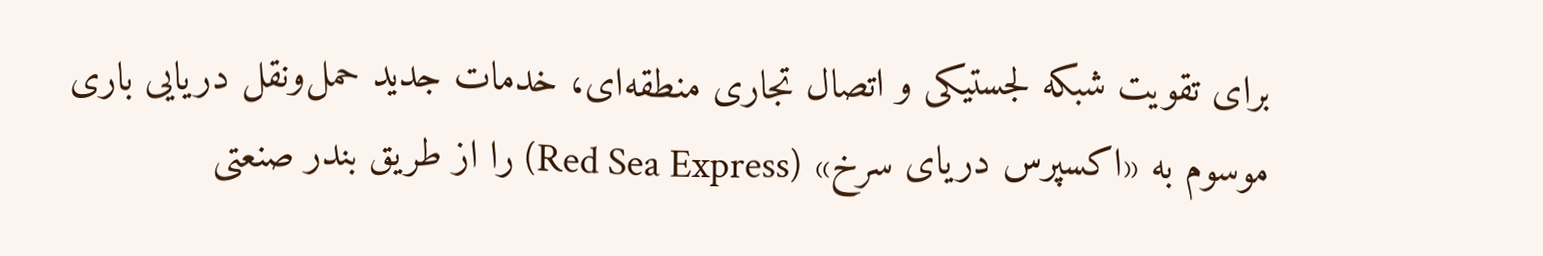برای تقویت شبکه لجستیکی و اتصال تجاری منطقه‌ای، خدمات جدید حمل‌ونقل دریایی باری موسوم به «اکسپرس دریای سرخ» (Red Sea Express) را از طریق بندر صنعتی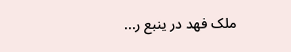ملک فهد در ینبع ر...